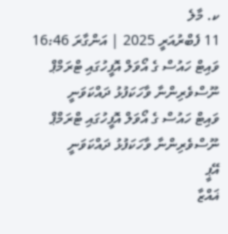ކ. މާލެ
11 ފެބްރުއަރީ 2025 | އަންގާރަ 16:46
ވައިޓް ހައުސް ގެ އޯވަލް އޮފީހުގައި ޓްރަމްޕް ނޫސްވެރިންނާ ވާހަކަފުޅު ދައްކަވަނީ
ވައިޓް ހައުސް ގެ އޯވަލް އޮފީހުގައި ޓްރަމްޕް ނޫސްވެރިންނާ ވާހަކަފުޅު ދައްކަވަނީ
އޭޕީ
ޣައްޒާ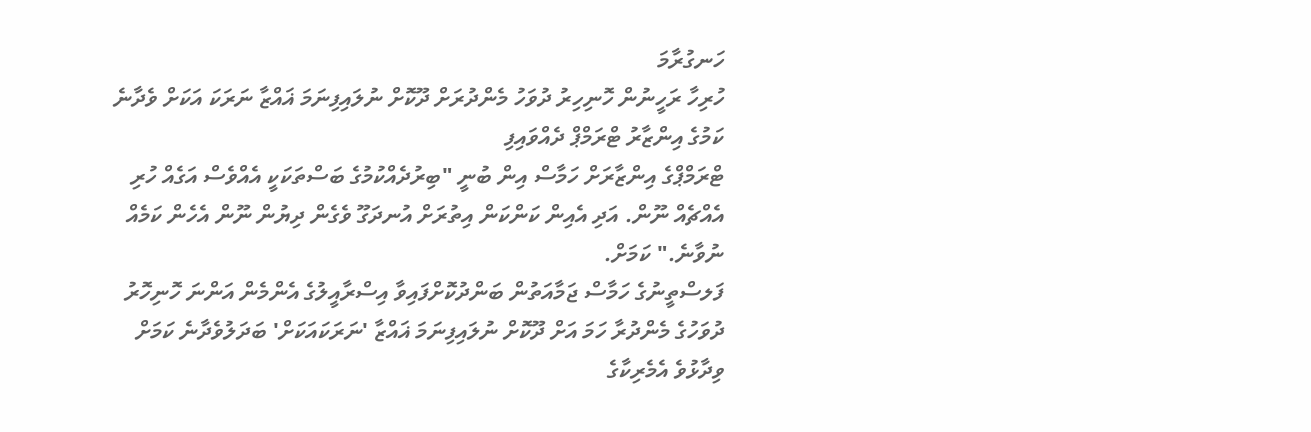ހަނގުރާމަ
ހުރިހާ ރަހީނުން ހޮނިހިރު ދުވަހު މެންދުރަށް ދޫކޮށް ނުލައިފިނަމަ ޣައްޒާ ނަރަކަ އަކަށް ވެދާނެ ކަމުގެ އިންޒާރު ޓްރަމްޕް ދެއްވައިފި
ޓްރަމްޕްގެ އިންޒާރަށް ހަމާސް އިން ބުނީ "ބިރުދެއްކުމުގެ ބަސްތަކަކީ އެއްވެސް އަގެއް ހުރި އެއްޗެއް ނޫން. އަދި އެއިން ކަންކަން އިތުރަށް އުނދަގޫ ވެގެން ދިޔުން ނޫން އެހެން ކަމެއް ނުވާނެ." ކަމަށް.
ފަލސްތީނުގެ ހަމާސް ޖަމާއަތުން ބަންދުކޮށްފައިވާ އިސްރާއީލުގެ އެންމެން އަންނަ ހޮނިހޮރު ދުވަހުގެ މެންދުރާ ހަމަ އަށް ދޫކޮށް ނުލައިފިނަމަ ޣައްޒާ 'ނަރަކައަކަށް' ބަދަލުވެދާނެ ކަމަށް ވިދާޅުވެ އެމެރިކާގެ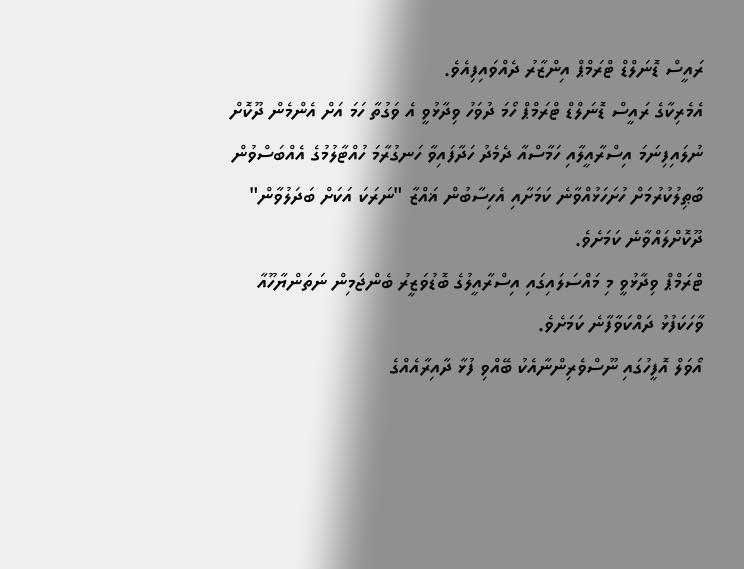ރައީސް ޑޮނަލްޑް ޓްރަމްޕް އިންޒާރު ދެއްވައިފިއެވެ.
އެމެރިކާގެ ރައީސް ޑޮނަލްޑް ޓްރަމްޕް ހޯމަ ދުވަހު ވިދާޅުވީ އެ ވަގުތާ ހަމަ އަށް އެންމެން ދޫކޮށް ނުލައިފިނަމަ އިސްރާއީލާއި ހަމާސްއާ ދެމެދު ހަދާފައިވާ ހަނގުރާމަ ހުއްޓާލުމުގެ އެއްބަސްވުން ބާޠިލުކުރުމަށް ހުށަހަޅުއްވާނެ ކަމަށާއި އެހިސާބުން ޣައްޒާ "ނަރަކަ އަކަށް ބަދަލުވާން" ދޫކޮށްލައްވާނެ ކަމަށެވެ.
ޓްރަމްޕް ވިދާޅުވީ މި މައްސަލައިގައި އިސްރާއީލުގެ ބޮޑުވަޒީރު ބެންޖަމިން ނަތަންޔާހޫއާ ވާހަކަފުޅު ދައްކަވާފާނެ ކަމަށެވެ.
އޯވަލް އޮފީހުގައި ނޫސްވެރިންނާއެކު ބޭއްވި ފުޅާ ދާއިރާއެއްގެ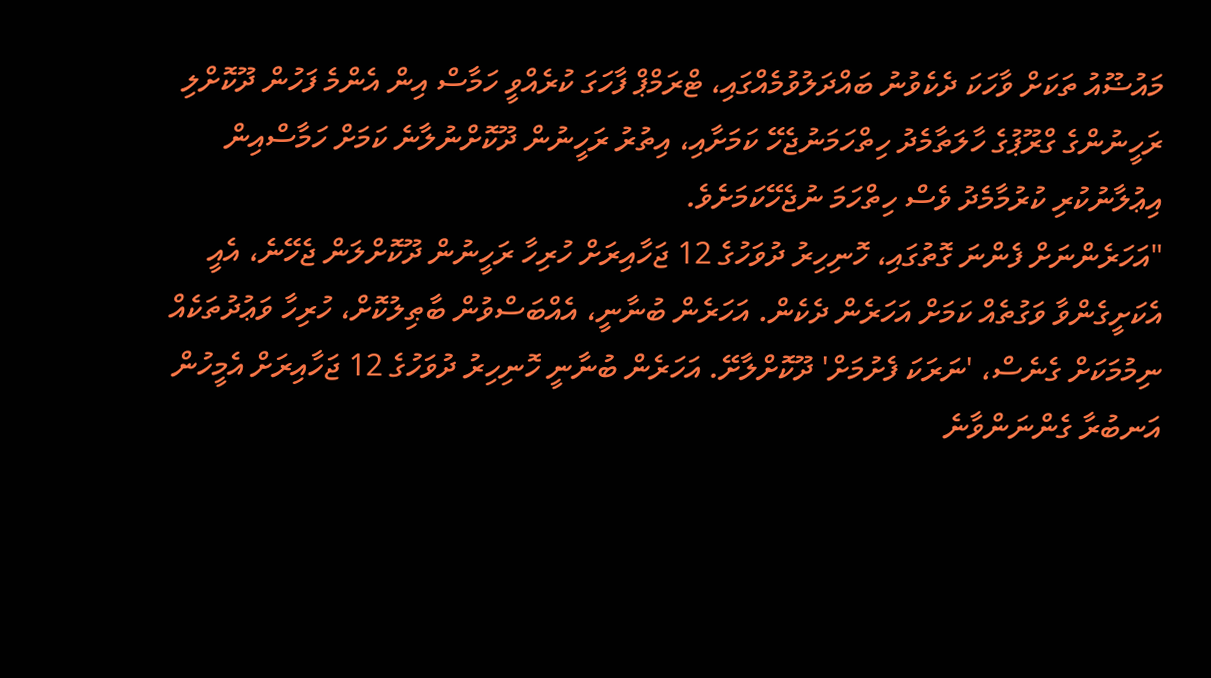މައުޟޫއު ތަކަށް ވާހަކަ ދެކެވުނު ބައްދަލުވުމެއްގައި، ޓްރަމްޕް ފާހަގަ ކުރެއްވީ ހަމާސް އިން އެންމެ ފަހުން ދޫކޮށްލި ރަހީނުންގެ ގްރޫޕުގެ ހާލަތާމެދު ހިތްހަމަނުޖެހޭ ކަމަށާއި، އިތުރު ރަހީނުން ދޫކޮށްނުލާނެ ކަމަށް ހަމާސްއިން އިޢުލާނުކުރި ކުރުމާމެދު ވެސް ހިތްހަމަ ނުޖެހޭކަމަށެވެ.
"އަހަރެންނަށް ފެންނަ ގޮތުގައި، ހޮނިހިރު ދުވަހުގެ 12 ޖަހާއިރަށް ހުރިހާ ރަހީނުން ދޫކޮށްލަން ޖެހޭނެ، އެއީ އެކަށީގެންވާ ވަގުތެއް ކަމަށް އަހަރެން ދެކެން. އަހަރެން ބުނާނީ، އެއްބަސްވުން ބާޠިލުކޮށް، ހުރިހާ ވަޢުދުތަކެއް ނިމުމަކަށް ގެނެސް، 'ނަރަކަ ފެށުމަށް' ދޫކޮށްލާށޭ. އަހަރެން ބުނާނީ ހޮނިހިރު ދުވަހުގެ 12 ޖަހާއިރަށް އެމީހުން އަނބުރާ ގެންނަންވާނެ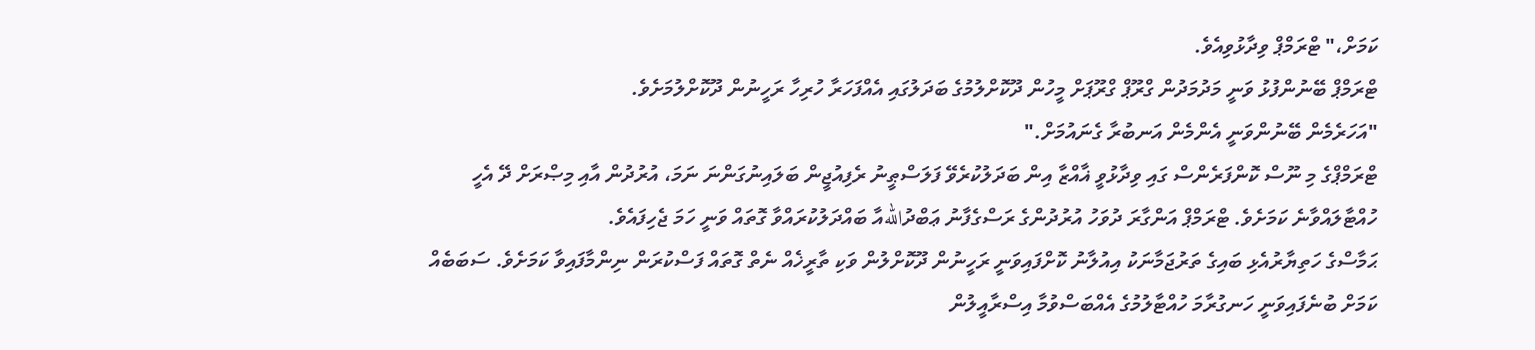ކަމަށް،" ޓްރަމްޕް ވިދާޅުވިއެވެ.
ޓްރަމްޕް ބޭނުންފުޅު ވަނީ މަދުމަދުން ގްރޫޕް ގްރޫޕަށް މީހުން ދޫކޮށްލުމުގެ ބަދަލުގައި އެއްފަހަރާ ހުރިހާ ރަހީނުން ދޫކޮށްލުމަށެވެ.
"އަހަރެމެން ބޭނުންވަނީ އެންމެން އަނބުރާ ގެނައުމަށް."
ޓްރަމްޕްގެ މި ނޫސް ކޮންފަރެންސް ގައި ވިދާޅުވީ ޣާއްޒާ އިން ބަދަލުކުރެވޭ ފަލަސްޠީނު ރެފިއުޖީން ބަލައިނުގަންނަ ނަމަ، އުރުދުން އާއި މިޞްރަށް ދޭ އެހީ ހުއްޓާލައްވާނެ ކަމަށެވެ. ޓްރަމްޕް އަންގާރަ ދުވަހު އުރުދުންގެ ރަސްގެފާނު ޢަބްދުاللهއާ ބައްދަލުކުރައްވާ ގޮތައް ވަނީ ހަމަ ޖެހިފައެވެ.
ޙަމާސްގެ ހަތިޔާރުއެޅި ބައިގެ ތަރުޖަމާނަކު އިއުލާނު ކޮށްފައިވަނީ ރަހީނުން ދޫކޮށްލުން ވަކި ތާރީޚެއް ނެތް ގޮތައް ފަސްކުރަން ނިންމާފައިވާ ކަމަށެވެ. ސަބަބެއް ކަމަށް ބުނެފައިވަނީ ހަނގުރާމަ ހުއްޓާލުމުގެ އެއްބަސްވުމާ އިސްރާއީލުން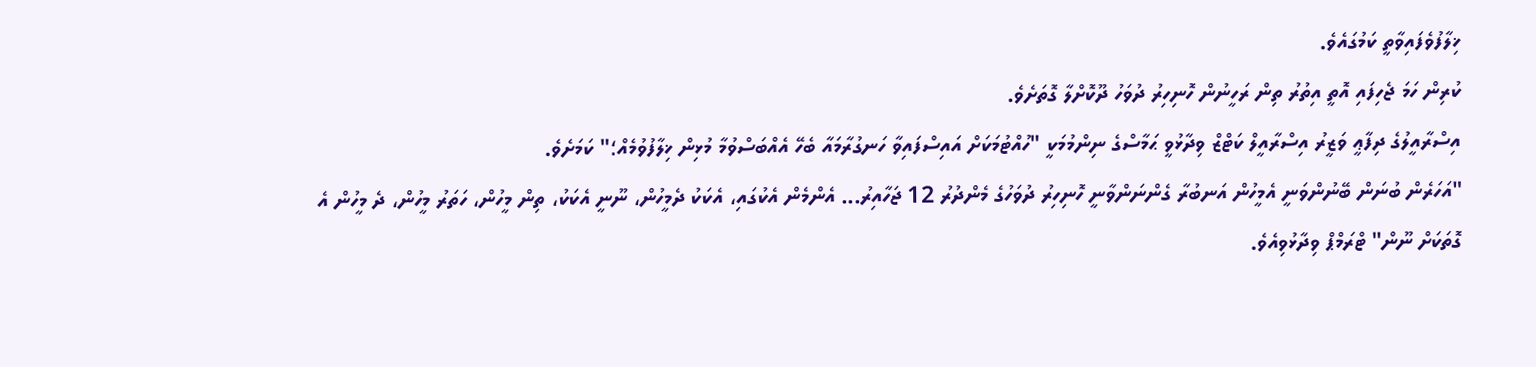ޚިލާފުވެފައިވާތީ ކަމުގައެވެ.
ކުރިން ހަމަ ޖެހިފައި އޮތީ އިތުރު ތިން ރަހީނުން ހޮނިހިރު ދުވަހު ދޫކޮށްލާ ގޮތަށެވެ.
އިސްރާއީލުގެ ދިފާޢީ ވަޒީރު އިސްރާއީލް ކަޓްޒް ވިދާޅުވީ ޙަމާސްގެ ނިންމުމަކީ "ހުއްޓުމަކަށް އައިސްފައިވާ ހަނގުރާމައާ ބެހޭ އެއްބަސްވުމާ މުޅިން ޚިލާފުވުމެއް؛" ކަމަށެވެ.
"އަހަރެން ބުނަން ބޭނުންވަނީ އެމީހުން އަނބުރާ ގެންނަންވާނީ ހޮނިހިރު ދުވަހުގެ މެންދުރު 12 ޖަހާއިރު... އެންމެން އެކުގައި، އެކަކު ދެމީހުން، ނޫނީ އެކަކު، ތިން މީހުން، ހަތަރު މީހުން، ދެ މީހުން އެ ގޮތަކަށް ނޫން" ޓްރަމްޕް ވިދާޅުވިއެވެ.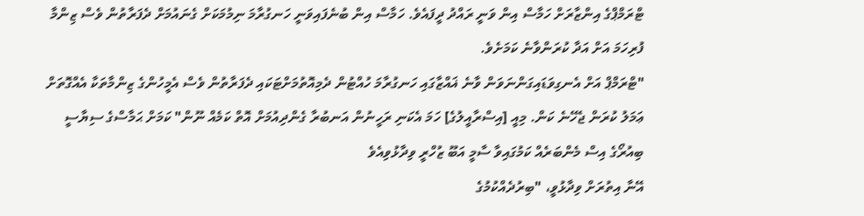ޓްރަމްޕްގެ އިންޒާރަށް ހަމާސް އިން ވަނީ ރައްދު ދީފައެވެ. ހަމާސް އިން ބުނެފައިވަނީ ހަނގުރާމަ ނިމުމަކަށް ގެނައުމަށް ދެފަރާތުން ވެސް ޒިންމާ ފުރިހަމަ އަށް އަދާ ކުރަންވާނެ ކަމަށެވެ.
"ޓްރަމްޕް އަށް އެނގިވަޑައިގަންނަވަން ވާނެ ޣައްޒާގައި ހަނގުރާމަ ހުއްޓުން ދެމިއޮތުމަށްޓަކައި ދެފަރާތުން ވެސް އެމީހުންގެ ޒިންމާތަކާ އެއްގޮތަށް ޢަމަލު ކުރަން ޖެހޭނެ ކަން. މިއީ [އިސްރާއީލުގެ] ހަމަ އެކަނި ރަހީނުން އަނބުރާ ގެންދިއުމަށް އޮތް ކަމެއް ނޫން" ކަމަށް ޙަމާސްގެ ސިޔާސީ ބިއުރޯގެ އިސް މެންބަރެއް ކަމުގައިވާ ސާމީ އަބޫ ޒުހްރީ ވިދާޅުވިއެވެ
އޭނާ އިތުރަށް ވިދާޅުވީ، "ބިރުދެއްކުމުގެ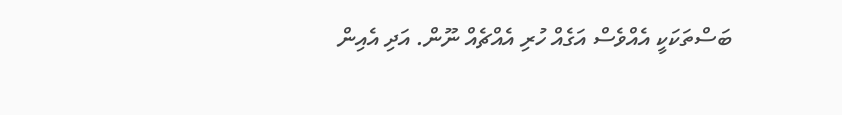ބަސްތަކަކީ އެއްވެސް އަގެއް ހުރި އެއްޗެއް ނޫން. އަދި އެއިން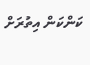ކަންކަން އިތުރަށް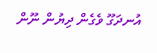އުނދަގޫ ވެގެން ދިޔުން ނޫން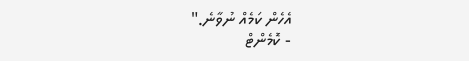އެހެން ކަމެއް ނުވާނެ."
- ކޮމެންޓް